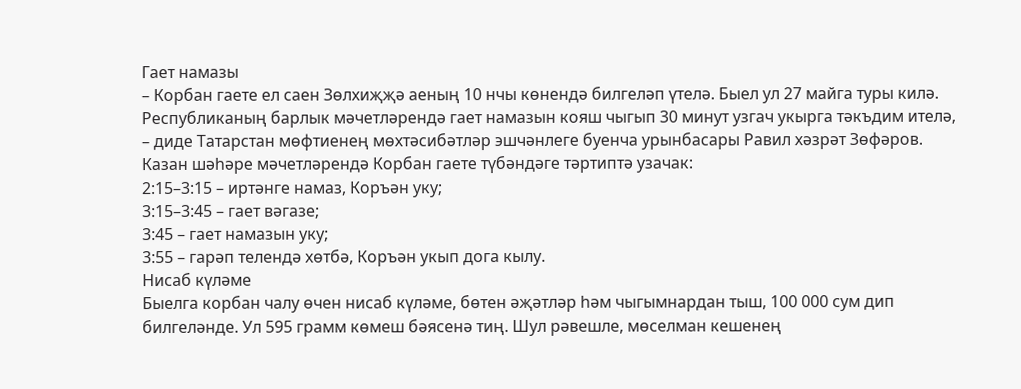Гает намазы
– Корбан гаете ел саен Зөлхиҗҗә аеның 10 нчы көнендә билгеләп үтелә. Быел ул 27 майга туры килә. Республиканың барлык мәчетләрендә гает намазын кояш чыгып 30 минут узгач укырга тәкъдим ителә, – диде Татарстан мөфтиенең мөхтәсибәтләр эшчәнлеге буенча урынбасары Равил хәзрәт Зөфәров.
Казан шәһәре мәчетләрендә Корбан гаете түбәндәге тәртиптә узачак:
2:15–3:15 – иртәнге намаз, Коръән уку;
3:15–3:45 – гает вәгазе;
3:45 – гает намазын уку;
3:55 – гарәп телендә хөтбә, Коръән укып дога кылу.
Нисаб күләме
Быелга корбан чалу өчен нисаб күләме, бөтен әҗәтләр һәм чыгымнардан тыш, 100 000 сум дип билгеләнде. Ул 595 грамм көмеш бәясенә тиң. Шул рәвешле, мөселман кешенең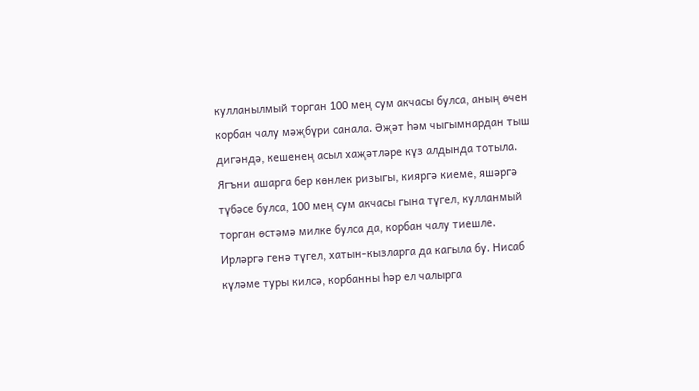кулланылмый торган 100 мең сум акчасы булса, аның өчен корбан чалу мәҗбүри санала. Әҗәт һәм чыгымнардан тыш дигәндә, кешенең асыл хаҗәтләре күз алдында тотыла. Ягъни ашарга бер көнлек ризыгы, кияргә киеме, яшәргә түбәсе булса, 100 мең сум акчасы гына түгел, кулланмый торган өстәмә милке булса да, корбан чалу тиешле. Ирләргә генә түгел, хатын-кызларга да кагыла бу. Нисаб күләме туры килсә, корбанны һәр ел чалырга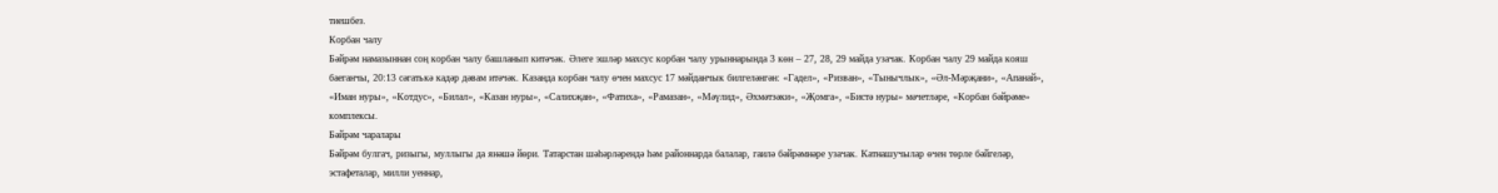тиешбез.
Корбан чалу
Бәйрәм намазыннан соң корбан чалу башланып китәчәк. Әлеге эшләр махсус корбан чалу урыннарында 3 көн – 27, 28, 29 майда узачак. Корбан чалу 29 майда кояш баеганчы, 20:13 сәгатькә кадәр дәвам итәчәк. Казанда корбан чалу өчен махсус 17 мәйданчык билгеләнгән: «Гадел», «Ризван», «Тынычлык», «Әл-Мәрҗани», «Апанай», «Иман нуры», «Котдус», «Билал», «Казан нуры», «Салихҗан», «Фатиха», «Рамазан», «Мәүлид», Әхмәтзәки», «Җомга», «Бистә нуры» мәчетләре, «Корбан бәйрәме» комплексы.
Бәйрәм чаралары
Бәйрәм булгач, ризыгы, муллыгы да янәшә йөри. Татарстан шәһәрләрендә һәм районнарда балалар, гаилә бәйрәмнәре узачак. Катнашучылар өчен төрле бәйгеләр, эстафеталар, милли уеннар,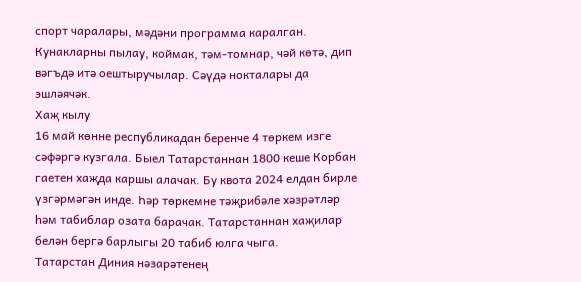спорт чаралары, мәдәни программа каралган. Кунакларны пылау, коймак, тәм-томнар, чәй көтә, дип вәгъдә итә оештыручылар. Сәүдә нокталары да эшләячәк.
Хаҗ кылу
16 май көнне республикадан беренче 4 төркем изге сәфәргә кузгала. Быел Татарстаннан 1800 кеше Корбан гаетен хаҗда каршы алачак. Бу квота 2024 елдан бирле үзгәрмәгән инде. Һәр төркемне тәҗрибәле хәзрәтләр һәм табиблар озата барачак. Татарстаннан хаҗилар белән бергә барлыгы 20 табиб юлга чыга.
Татарстан Диния нәзарәтенең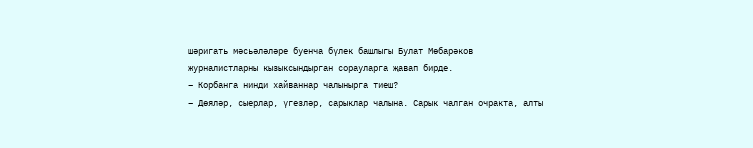шәригать мәсьәләләре буенча бүлек башлыгы Булат Мөбарәков журналистларны кызыксындырган сорауларга җавап бирде.
– Корбанга нинди хайваннар чалынырга тиеш?
– Дөяләр, сыерлар, үгезләр, сарыклар чалына. Сарык чалган очракта, алты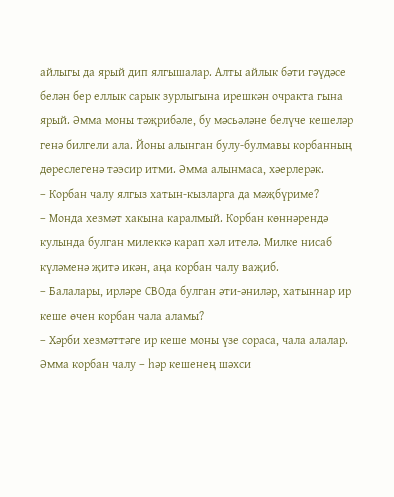айлыгы да ярый дип ялгышалар. Алты айлык бәти гәүдәсе белән бер еллык сарык зурлыгына ирешкән очракта гына ярый. Әмма моны тәҗрибәле, бу мәсьәләне белүче кешеләр генә билгели ала. Йоны алынган булу-булмавы корбанның дөреслегенә тәэсир итми. Әмма алынмаса, хәерлерәк.
– Корбан чалу ялгыз хатын-кызларга да мәҗбүриме?
– Монда хезмәт хакына каралмый. Корбан көннәрендә кулында булган милеккә карап хәл ителә. Милке нисаб күләменә җитә икән, аңа корбан чалу ваҗиб.
– Балалары, ирләре СВОда булган әти-әниләр, хатыннар ир кеше өчен корбан чала аламы?
– Хәрби хезмәттәге ир кеше моны үзе сораса, чала алалар. Әмма корбан чалу – һәр кешенең шәхси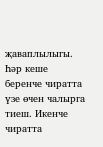җаваплылыгы. Һәр кеше беренче чиратта үзе өчен чалырга тиеш. Икенче чиратта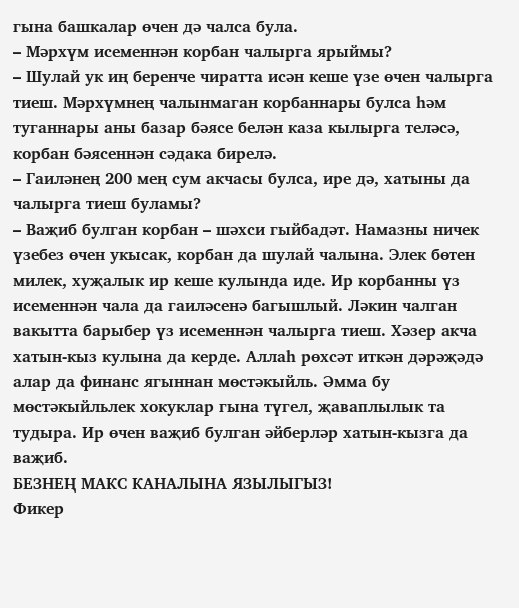гына башкалар өчен дә чалса була.
– Мәрхүм исеменнән корбан чалырга ярыймы?
– Шулай ук иң беренче чиратта исән кеше үзе өчен чалырга тиеш. Мәрхүмнең чалынмаган корбаннары булса һәм туганнары аны базар бәясе белән каза кылырга теләсә, корбан бәясеннән сәдака бирелә.
– Гаиләнең 200 мең сум акчасы булса, ире дә, хатыны да чалырга тиеш буламы?
– Ваҗиб булган корбан – шәхси гыйбадәт. Намазны ничек үзебез өчен укысак, корбан да шулай чалына. Элек бөтен милек, хуҗалык ир кеше кулында иде. Ир корбанны үз исеменнән чала да гаиләсенә багышлый. Ләкин чалган вакытта барыбер үз исеменнән чалырга тиеш. Хәзер акча хатын-кыз кулына да керде. Аллаһ рөхсәт иткән дәрәҗәдә алар да финанс ягыннан мөстәкыйль. Әмма бу мөстәкыйльлек хокуклар гына түгел, җаваплылык та тудыра. Ир өчен ваҗиб булган әйберләр хатын-кызга да ваҗиб.
БЕЗНЕҢ МАКС КАНАЛЫНА ЯЗЫЛЫГЫЗ!
Фикер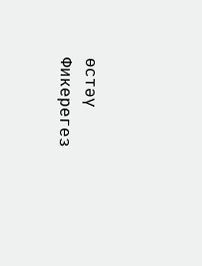өстәү
Фикерегез